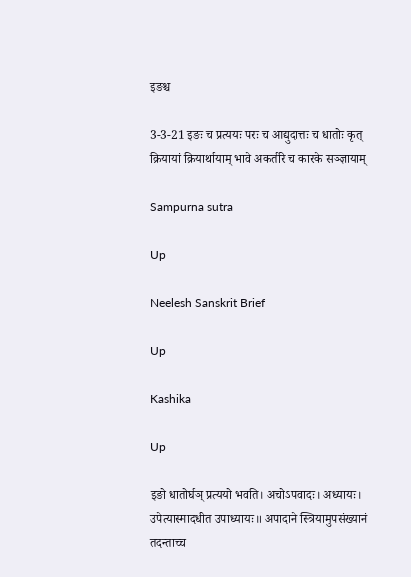इङश्च

3-3-21 इङः च प्रत्ययः परः च आद्युदात्तः च धातोः कृत् क्रियायां क्रियार्थायाम् भावे अकर्तरि च कारके सञ्ज्ञायाम्

Sampurna sutra

Up

Neelesh Sanskrit Brief

Up

Kashika

Up

इङो धातोर्घञ् प्रत्ययो भवति। अचोऽपवादः। अध्यायः। उपेत्यास्मादधीत उपाध्यायः॥ अपादाने स्त्रियामुपसंख्यानं तदन्ताच्च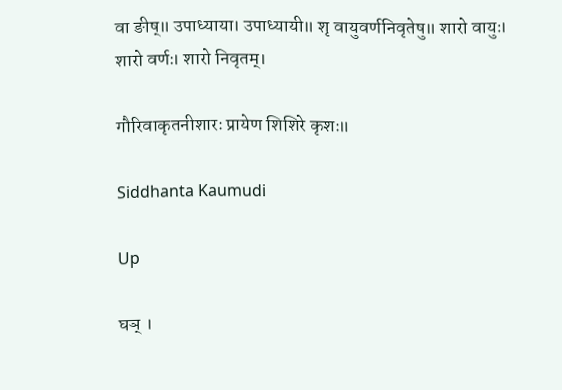वा ङीष्॥ उपाध्याया। उपाध्यायी॥ शृ वायुवर्णनिवृतेषु॥ शारो वायुः। शारो वर्णः। शारो निवृतम्।

गौरिवाकृतनीशारः प्रायेण शिशिरे कृशः॥

Siddhanta Kaumudi

Up

घञ् ।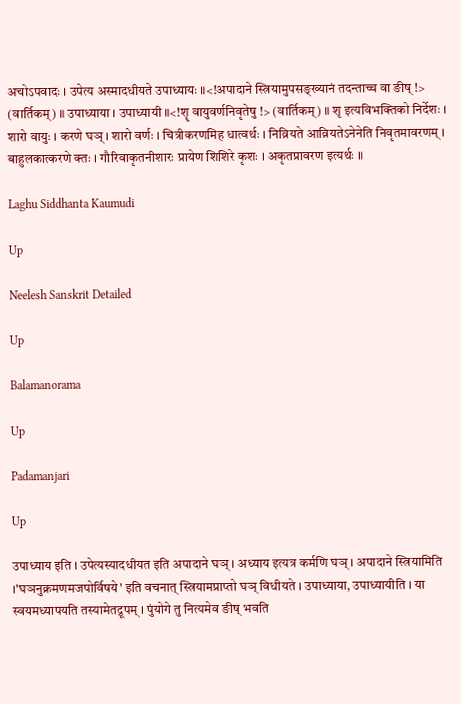अचोऽपवादः । उपेत्य अस्मादधीयते उपाध्यायः ॥<!अपादाने स्त्रियामुपसङ्ख्यानं तदन्ताच्च वा ङीष् !> (वार्तिकम्) ॥ उपाध्याया । उपाध्यायी ॥<!शॄ वायुवर्णनिवृतेषु !> (वार्तिकम्) ॥ शृ इत्यविभक्तिको निर्देशः । शारो वायुः । करणे घञ् । शारो वर्णः । चित्रीकरणमिह धात्वर्थः । निव्रियते आव्रियतेऽनेनेति निवृतमावरणम् । बाहुलकात्करणे क्तः । गौरिवाकृतनीशारः प्रायेण शिशिरे कृशः । अकृतप्रावरण इत्यर्थः ॥

Laghu Siddhanta Kaumudi

Up

Neelesh Sanskrit Detailed

Up

Balamanorama

Up

Padamanjari

Up

उपाध्याय इति । उपेत्यस्यादधीयत इति अपादाने घञ् । अध्याय इत्यत्र कर्मणि घञ् । अपादाने स्त्रियामिति ।'घञनुक्रमणमजपोर्विषये' इति वचनात् स्त्रियामप्राप्तो घञ् विधीयते । उपाध्याया, उपाध्यायीति । या स्वयमध्यापयति तस्यामेतद्रूपम् । पुंयोगे तु नित्यमेव ङीष् भवति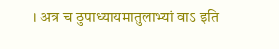। अत्र च ठुपाध्यायमातुलाभ्यां वाऽ इति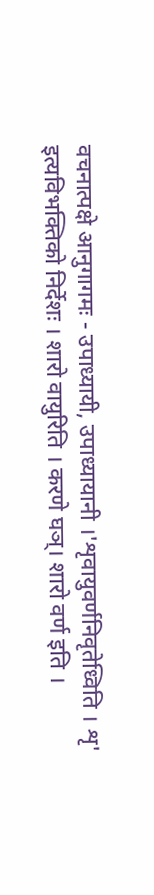वचनात्पक्षे आनुगागमः - उपाध्यायी, उपाध्यायानी ।'शृवायुवर्णनिवृतेध्विति । शृ' इत्यविभक्तिको निर्देशः । शारो वायुरिति । करणे घञ्। शारो वर्ण इति ।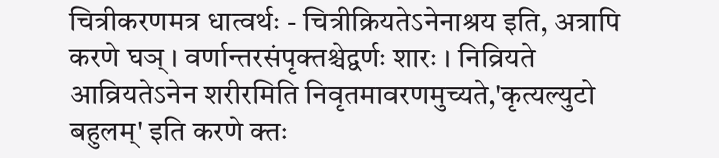चित्रीकरणमत्र धात्वर्थः - चित्रीक्रियतेऽनेनाश्रय इति, अत्रापि करणे घञ् । वर्णान्तरसंपृक्तश्चेद्वर्णः शारः । निव्रियते आव्रियतेऽनेन शरीरमिति निवृतमावरणमुच्यते,'कृत्यल्युटो बहुलम्' इति करणे क्तः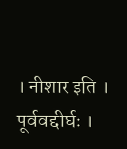। नीशार इति । पूर्ववद्दीर्घः ।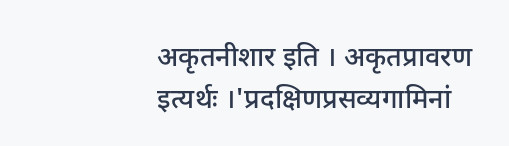अकृतनीशार इति । अकृतप्रावरण इत्यर्थः ।'प्रदक्षिणप्रसव्यगामिनां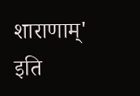शाराणाम्' इति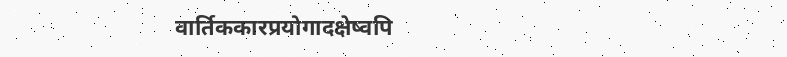वार्तिककारप्रयोगादक्षेष्वपि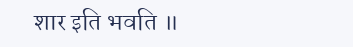शार इति भवति ॥